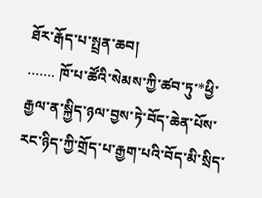ཐོར་རྒོད་པ་སྤྲན་ཆབ།
……. ཁོ་པ་ཚོའི་སེམས་ཀྱི་ཚབ་ཏུ་*ཕྱི་རྒྱལ་ན་སྐྱིད་ཉལ་བྱས་ཏེ་བོད་ཆེན་པོས་རང་ཉིད་ཀྱི་གྲོད་པ་རྒྱག་པའི་བོད་མི་སྲིད་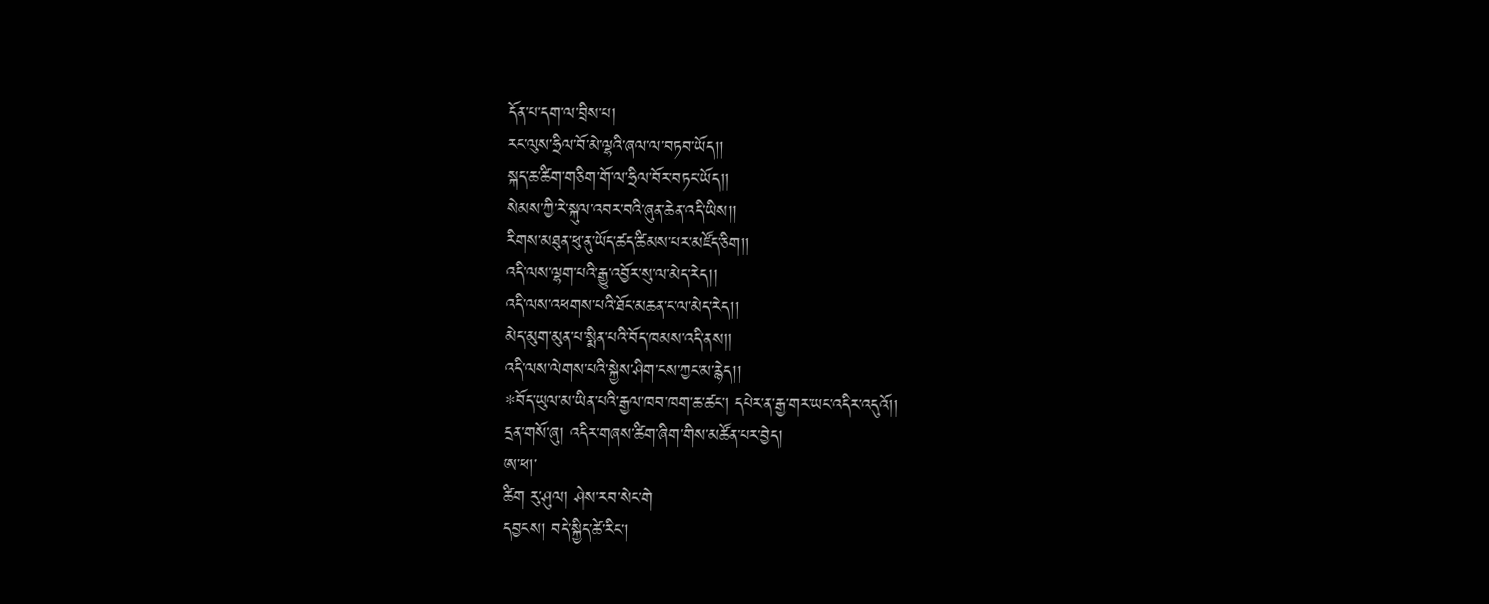དོན་པ་དག་ལ་བྲིས་པ།
རང་ལུས་ཧྲིལ་བོ་མེ་ལྷའི་ཞལ་ལ་བཏབ་ཡོད།།
སྐད་ཆ་ཚིག་གཅིག་གོ་ལ་ཧྲིལ་བོར་བཏང་ཡོད།།
སེམས་ཀྱི་རེ་སྐུལ་འབར་བའི་ཞུན་ཆེན་འདི་ཡིས།།
རིགས་མཐུན་ཕུ་ནུ་ཡོད་ཚད་ཚིམས་པར་མཛོད་ཅིག།།
འདི་ལས་ལྷག་པའི་རྒྱུ་འབྱོར་སུ་ལ་མེད་རེད།།
འདི་ལས་འཕགས་པའི་ཐོང་མཆན་ང་ལ་མེད་རེད།།
མེད་མུག་མུན་པ་སྨིན་པའི་བོད་ཁམས་འདི་ནས།།
འདི་ལས་ལེགས་པའི་སྐྱེས་ཤིག་ངས་ཀྱང་མ་རྙེད།།
*བོད་ཡུལ་མ་ཡིན་པའི་རྒྱལ་ཁབ་ཁག་ཆ་ཚང་། དཔེར་ན་རྒྱ་གར་ཡང་འདིར་འདུའོ།།
དྲན་གསོ་ཞུ། འདིར་གཞས་ཚིག་ཞིག་གིས་མཚོན་པར་བྱེད།
ཨ་ཕ།་
ཚིག རུ་ཤུལ། ཤེས་རབ་སེང་གེ
དབྱངས། བདེ་སྐྱིད་ཚེ་རིང་།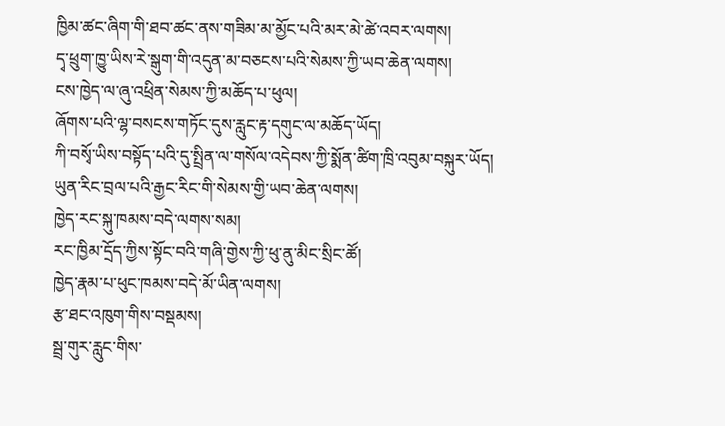ཁྱིམ་ཚང་ཞིག་གི་ཐབ་ཚང་ནས་གཟིམ་མ་མྱོང་པའི་མར་མེ་ཚེ་འབར་ལགས།
དྭ་ཕྲུག་ཁྱུ་ཡིས་རེ་སྒུག་གི་འདུན་མ་བཅངས་པའི་སེམས་ཀྱི་ཡབ་ཆེན་ལགས།
ངས་ཁྱེད་ལ་ཞུ་འཕྲིན་སེམས་ཀྱི་མཆོད་པ་ཕུལ།
ཞོགས་པའི་ལྷ་བསངས་གཏོང་དུས་རླུང་རྟ་དགུང་ལ་མཆོད་ཡོད།
ཀི་བསྭོ་ཡིས་བསྟོད་པའི་དུ་སྤྲིན་ལ་གསོལ་འདེབས་ཀྱི་སྨོན་ཚིག་ཁྲི་འབུམ་བསྐུར་ཡོད།
ཡུན་རིང་བྲལ་པའི་རྒྱང་རིང་གི་སེམས་གྱི་ཡབ་ཆེན་ལགས།
ཁྱེད་རང་སྐུ་ཁམས་བདེ་ལགས་སམ།
རང་ཁྱིམ་དྲོད་ཀྱིས་སྟོང་བའི་གཞི་གྱེས་ཀྱི་ཕུ་ནུ་མིང་སྲིང་ཚོ།
ཁྱེད་རྣམ་པ་ཕུང་ཁམས་བདེ་མོ་ཡིན་ལགས།
རྩ་ཐང་འཁུག་གིས་བསྡམས།
སྦྲ་གུར་རླུང་གིས་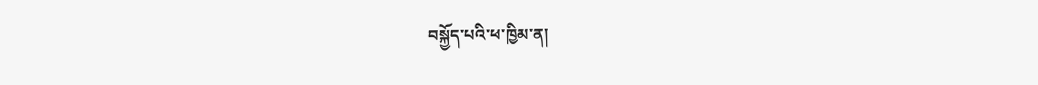བསྐྱོད་པའི་ཕ་ཁྱིམ་ན།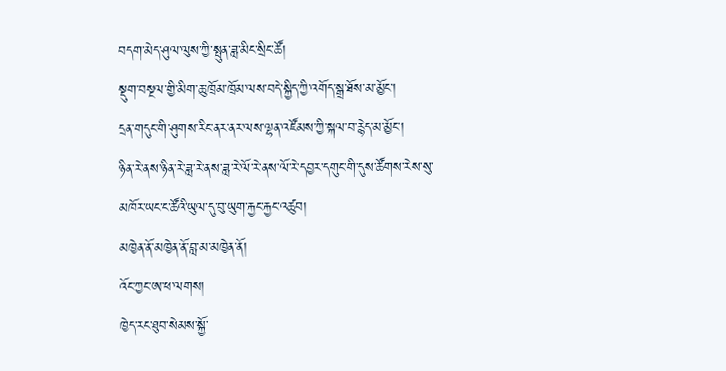བདག་མེད་ཤུལ་ལུས་ཀྱི་སྤུན་ཟླ་མིང་སྲིང་ཚོ།
སྡུག་བསྔལ་གྱི་མིག་ཆུ་ཁྲོམ་ཁྲོམ་ལས་བདེ་སྐྱིད་ཀྱི་འགོད་སྒྲ་ཐོས་མ་མྱོང་།
དྲན་གདུང་གི་ཤུགས་རིང་ནར་ནར་ལས་ལྷན་འཛོམས་ཀྱི་སྐལ་བ་རྙེད་མ་མྱོང་།
ཉིན་རེ་ནས་ཉིན་རེ་ཟླ་རེ་ནས་ཟླ་རེ་ལོ་རེ་ནས་ལོ་རེ་དབྱར་དགུང་གི་དུས་ཚོགས་རེས་སུ་
མཁོར་ཡང་ང་ཚོའི་ཡུལ་དུ་བུ་ཡུག་རྐྱང་རྐྱང་འཚུབ།
མཁྱེན་ནོ་མཁྱེན་ནོ་བླ་མ་མཁྱེན་ནོ།
འོང་ཀྱང་ཨ་ཕ་ལགས།
ཁྱེད་རང་ཐུབ་སེམས་སྐྱོ་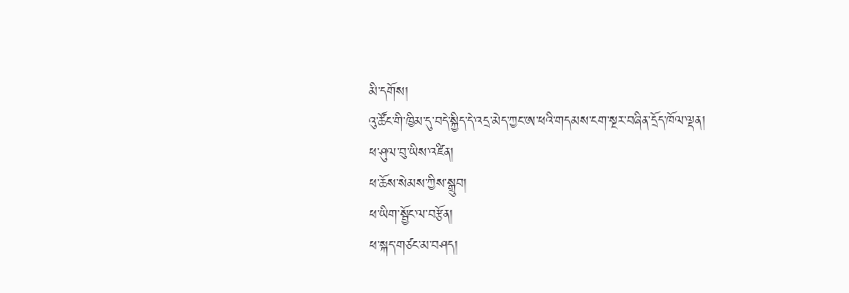མི་དགོས།
འུ་ཚོང་གི་ཁྱིམ་དུ་བདེ་སྐྱིད་དེ་འདྲ་མེད་ཀྱང་ཨ་ཕའི་གདམས་ངག་སྔར་བཞིན་དྲོད་ཁོལ་ལྡན།
ཕ་ཤུལ་བུ་ཡིས་འཛིན།
ཕ་ཆོས་སེམས་ཀྱིས་སྒྲུབ།
ཕ་ཡིག་སྦྱོང་ལ་བརྩོན།
ཕ་སྐད་གཙང་མ་བཤད།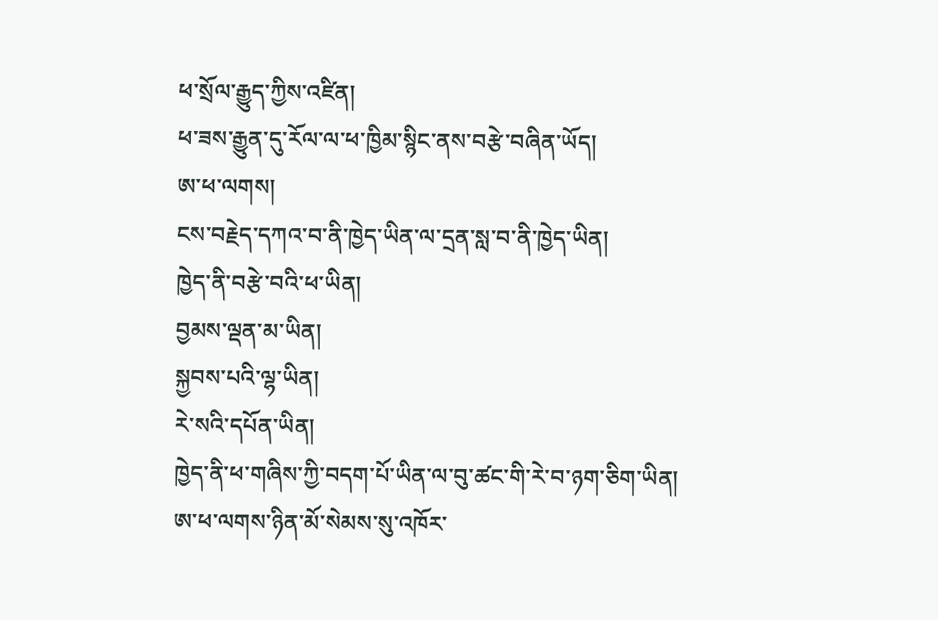ཕ་སྲོལ་རྒྱུད་ཀྱིས་འཛིན།
ཕ་ཟས་རྒྱུན་དུ་རོལ་ལ་ཕ་ཁྱིམ་སྙིང་ནས་བརྩེ་བཞིན་ཡོད།
ཨ་ཕ་ལགས།
ངས་བརྗེད་དཀའ་བ་ནི་ཁྱེད་ཡིན་ལ་དྲན་སླ་བ་ནི་ཁྱེད་ཡིན།
ཁྱེད་ནི་བརྩེ་བའི་ཕ་ཡིན།
བྱམས་ལྡན་མ་ཡིན།
སྐྱབས་པའི་ལྷ་ཡིན།
རེ་སའི་དཔོན་ཡིན།
ཁྱེད་ནི་ཕ་གཞིས་ཀྱི་བདག་པོ་ཡིན་ལ་བུ་ཚང་གི་རེ་བ་ཉག་ཅིག་ཡིན།
ཨ་ཕ་ལགས་ཉིན་མོ་སེམས་སུ་འཁོར་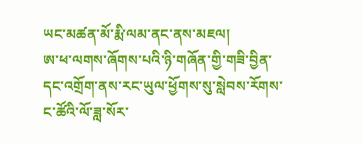ཡང་མཚན་མོ་རྨི་ལམ་ནང་ནས་མཇལ།
ཨ་ཕ་ལགས་ཞོགས་པའི་ཉི་གཞོན་གྱི་གཟི་བྱིན་དང་འགྲོག་ནས་རང་ཡུལ་ཕྱོགས་སུ་སླེབས་རོགས་
ང་ཚོའི་ལོ་ཟླ་སོར་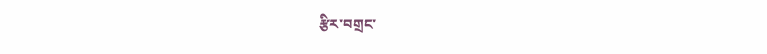རྩིར་བགྲང་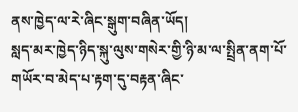ནས་ཁྱེད་ལ་རེ་ཞིང་སྒུག་བཞིན་ཡོད།
སླད་མར་ཁྱེད་ཉིད་སྐུ་ལུས་གསེར་གྱི་ཉི་མ་ལ་སྤྲིན་ནག་པོ་གཡོར་བ་མེད་པ་རྟག་དུ་བརྟན་ཞིང་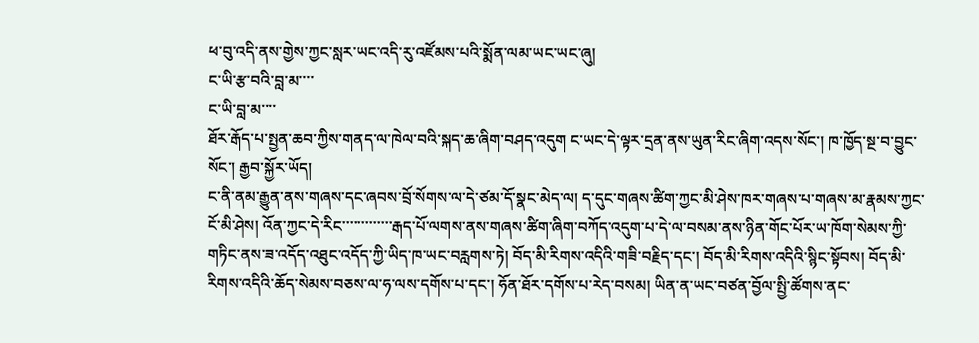ཕ་བུ་འདི་ནས་གྱེས་ཀྱང་སླར་ཡང་འདི་རུ་འཛོམས་པའི་སྨོན་ལམ་ཡང་ཡང་ཞུ།
ང་ཡི་རྩ་བའི་བླ་མ་་་་
ང་ཡི་བླ་མ་་་་
ཐོར་རྒོད་པ་སྤྱན་ཆབ་ཀྱིས་གནད་ལ་ཁེལ་བའི་སྐད་ཆ་ཞིག་བཤད་འདུག ང་ཡང་དེ་ལྟར་དྲན་ནས་ཡུན་རིང་ཞིག་འདས་སོང་། ཁ་ཁྱོད་སྔ་བ་བྱུང་སོང་། རྒྱབ་སྐྱོར་ཡོད།
ང་ནི་ནམ་རྒྱུན་ནས་གཞས་དང་ཞབས་བྲོ་སོགས་ལ་དེ་ཙམ་དོ་སྣང་མེད་ལ། ད་དུང་གཞས་ཚིག་ཀྱང་མི་ཤེས་ཁར་གཞས་པ་གཞས་མ་རྣམས་ཀྱང་ངོ་མི་ཤེས། འོན་ཀྱང་དེ་རིང་་་་་་་་་་་་་རྒད་པོ་ལགས་ནས་གཞས་ཚིག་ཞིག་བཀོད་འདུག་པ་དེ་ལ་བསམ་ནས་ཉིན་གོང་པོར་ཡ་ཁོག་སེམས་ཀྱི་གཏིང་ནས་ཟ་འདོད་འཐུང་འདོད་ཀྱི་ཡིད་ཁ་ཡང་བརླགས་ཏེ། བོད་མི་རིགས་འདིའི་གཟི་བརྗིད་དང་། བོད་མི་རིགས་འདིའི་སྙིང་སྟོབས། བོད་མི་རིགས་འདིའི་ཆོད་སེམས་བཅས་ལ་ཧ་ལས་དགོས་པ་དང་། ཧོན་ཐོར་དགོས་པ་རེད་བསམ། ཡིན་ན་ཡང་བཙན་བྱོལ་སྤྱི་ཚོགས་ནང་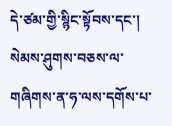དེ་ཙམ་གྱི་སྙིང་སྟོབས་དང་། སེམས་ཤུགས་བཅས་ལ་གཞིགས་ན་ཧ་ལས་དགོས་པ་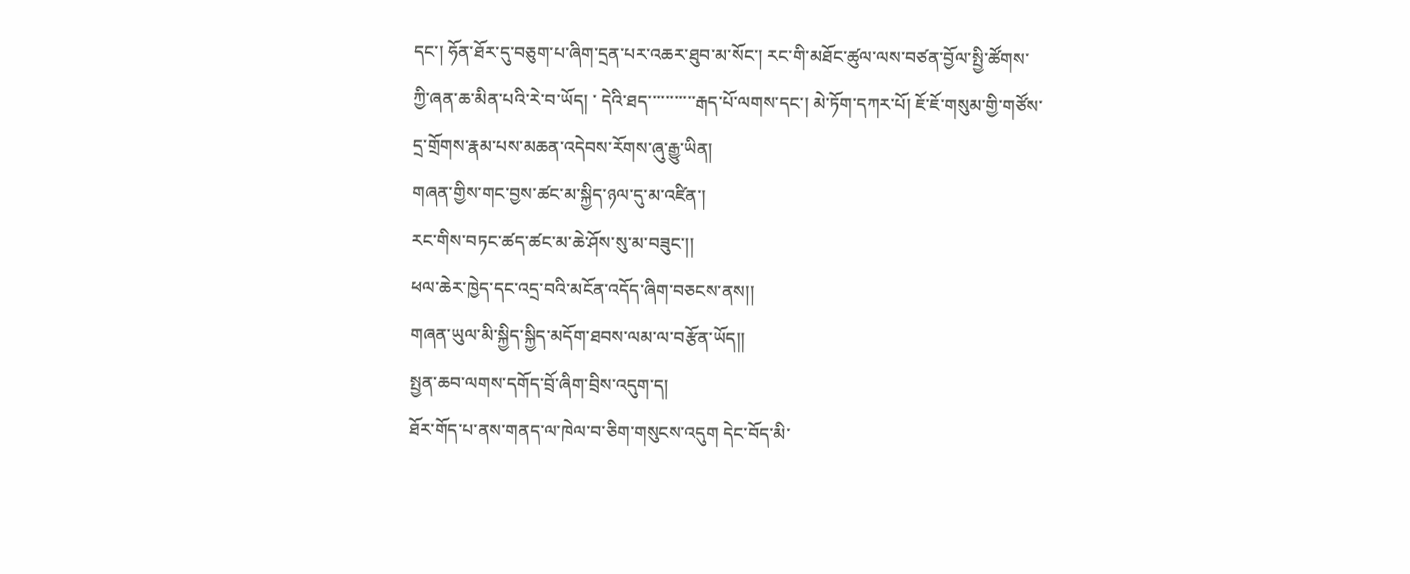དང་། ཧོན་ཐོར་དུ་བཅུག་པ་ཞིག་དྲན་པར་འཆར་ཐུབ་མ་སོང་། རང་གི་མཐོང་ཚུལ་ལས་བཙན་བྱོལ་སྤྱི་ཚོགས་ཀྱི་ཞན་ཆ་མིན་པའི་རེ་བ་ཡོད། ་ དེའི་ཐད་་་་་་་་་་་རྒད་པོ་ལགས་དང་། མེ་ཏོག་དཀར་པོ། ཇོ་ཇོ་གསུམ་གྱི་གཙོས་དྲ་གྲོགས་རྣམ་པས་མཆན་འདེབས་རོགས་ཞུ་རྒྱུ་ཡིན།
གཞན་གྱིས་གང་བྱས་ཚང་མ་སྐྱིད་ཉལ་དུ་མ་འཛིན་།
རང་གིས་བཏང་ཚད་ཚང་མ་ཆེ་ཤོས་སུ་མ་བཟུང་།།
ཕལ་ཆེར་ཁྱེད་དང་འདྲ་བའི་མངོན་འདོད་ཞིག་བཅངས་ནས།།
གཞན་ཡུལ་མི་སྐྱིད་སྐྱིད་མདོག་ཐབས་ལམ་ལ་བརྩོན་ཡོད།།
སྤྱན་ཆབ་ལགས་དགོད་བྲོ་ཞིག་བྲིས་འདུག་ད།
ཐོར་གོད་པ་ནས་གནད་ལ་ཁེལ་བ་ཅིག་གསུངས་འདུག དེང་བོད་མི་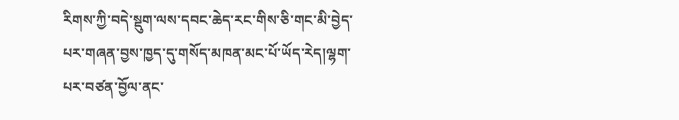རིགས་ཀྱི་བདེ་སྡུག་ལས་དབང་ཆེད་རང་གིས་ཅི་གང་མི་བྱེད་པར་གཞན་བྱས་ཁྱད་དུ་གསོད་མཁན་མང་པོ་ཡོད་རེད།ལྷག་པར་བཙན་བྱོལ་ནང་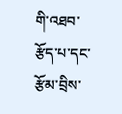གི་འཐབ་རྩོད་པ་དང་རྩོམ་བྲིས་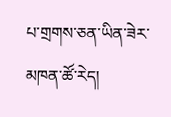པ་གྲགས་ཅན་ཡིན་ཟེར་མཁན་ཚོ་རེད།